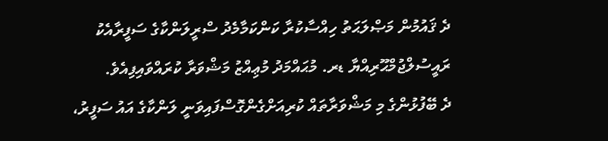ދެ ޤައުމުން މަޞްލަޙަތު ހިއްސާކުރާ ކަންކަމާމެދު ސްރީލަންކާގެ ސަފީރާއެކު ރައީސުލްޖުމްޙޫރިއްޔާ ޑރ. މުޙައްމަދު މުޢިއްޒު މަޝްވަރާ ކުރައްވައިފިއެވެ.
ދެ ބޭފުޅުންގެ މި މަޝްވަރާތައް ކުރިއަށްގެންގޮސްފައިވަނީ ލަންކާގެ އައު ސަފީރު،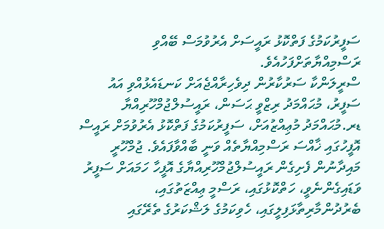ސަފީރުކަމުގެ ފަތްކޮޅު ރައީސަށް އެރުވުމަސް ބޭއްވި ރަސްމިއްޔާތަށްފަހުއެވެ.
ސްރީލަންކާ ސަރުކާރުން ދިވެހިރާއްޖެއަށް ކަނޑައެޅުއްވި އައު ސަފީރު، މުޙައްމަދު ރިޒްވީ ޙަސަން، ރައީސުލްޖުމްހޫރިއްޔާ ޑރ.މުޙައްމަދު މުޢިއްޒުއަށް، ސަފީރުކަމުގެ ފަތްކޮޅު އެރުވުމަށް ރައީސް އޮފީހުގައި ޚާއްސަ ރަސްމިއްޔާތެއް ވަނީ ބާއްވާފައެވެ. ޖުމްހޫރީ މައިދާނުން ފެށިގެން ރައީސުލްޖުމްހޫރިއްޔާގެ އޮފީހާ ހަމައަށް ސަފީރު ވަޑައިގެންނެވީ، ހަތްކޮޅުގައި، ރަސްމީ ޢިއްޒަތުގައި، ބެރުދުންމާރިތާޅަފިލީގައި، ހެވިކަމުގެ ލަޝްކަރުގެ ތެރޭގައި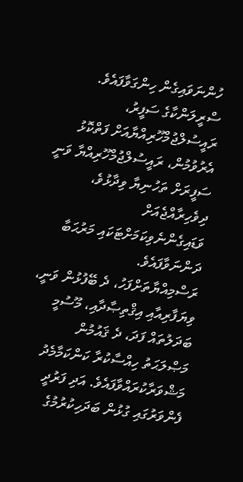ހުންނަވައިގެން ހިންގަވާފައެވެ.
ސްރީލަންކާގެ ސަފީރު، ރައީސުލްޖުމްހޫރިއްޔާއަށް ފަތްކޮޅު އެރުވުމުން، ރައީސުލްޖުމްހޫރިއްޔާ ވަނީ ސަފީރަށް ތަހުނިޔާ ވިދާޅުވެ، ދިވެހިރާއްޖެއަށް ވަޑައިގެންނެވިކަމަށްޓަކައި މަރުޙަބާ ދަންނަވާފައެވެ.
ރަސްމިއްޔާތަށްފަހު، ދެ ބޭފުޅުން ވަނީ، ވިޔަފާރިއާއި އިޤްތިޞާދާއި، މޫސުމީ ބަދަލުތައް ފަދަ، ދެ ޤައުމުން މަޞްލަޙަތު ހިއްސާކުރާ ކަންކަމާމެދު މަޝްވަރާކުރައްވާފައެވެ. އަދި ފަރުދީ ފެންވަރުގައި ގުޅުން ބަދަހިކުރުމުގެ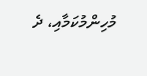މުހިންމުކަމާއި، ދެ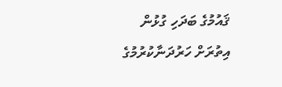ޤައުމުގެ ބަދަހި ގުޅުން އިތުރަށް ހަރުދަނާކުރުމުގެ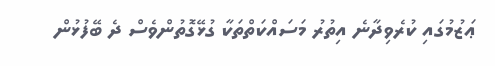ޢަޒުމުގައި ކުރެވިދާނެ އިތުރު މަސައްކަތްތަކާ ގުޅޭގޮތުންވެސް ދެ ބޭފުޅުން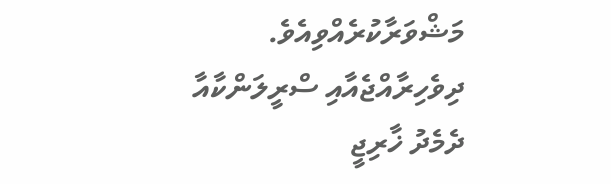މަޝްވަރާކުރެއްވިއެވެ.
ދިވެހިރާއްޖެއާއި ސްރީލަންކާއާ ދެމެދު ޚާރިޖީ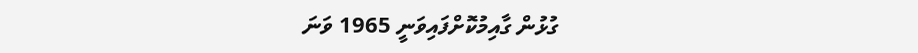ގުޅުން ގާއިމުކޮށްފައިވަނީ 1965 ވަނަ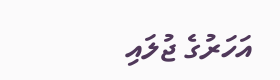އަހަރުގެ ޖުލައި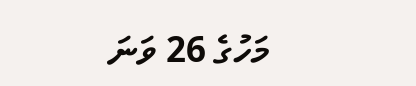މަހުގެ 26 ވަނަ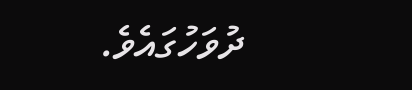ދުވަހުގައެވެ.